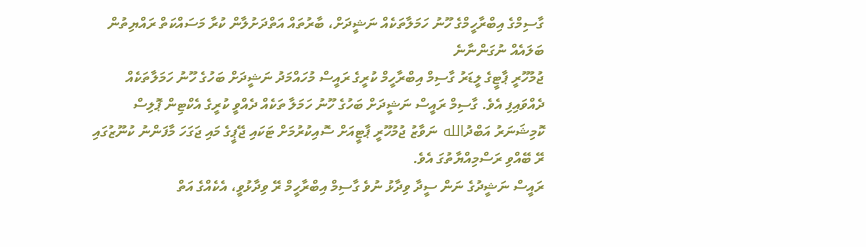ގާސިމްގެ އިބްރާހީމްގެ ހޫނު ހަމަލާތަކެއް ނަޝީދަށް، ބާރުތައް އަތްދަށުލާން ކުރާ މަސައްކަތް ރައްޔިތުން ބަލައެއް ނުގަންނާނެ
ޖުމުހޫރީ ޕާޓީގެ ލީޑަރު ގާސިމް އިބްރާހީމް ކުރީގެ ރައީސް މުހައްމަދު ނަޝީދަށް ބަހުގެ ހޫނު ހަމަލާތަކެއް ދެއްވައިފި އެވެ. ގާސިމް ރައީސް ނަޝީދަށް ބަހުގެ ހޫނު ހަމަލާ ތަކެއް ދެއްވީ ކުރީގެ އެކްޓިން ޕޮލިސް ކޮމިޝަނަރު އަބްދުالله ނަވާޒު ޖުމުހޫރީ ޕާޓީއަށް ސޮއިކުރުމަށް ޓަކައި ޖޭޕީގެ މައި ޖަގަހަ މާފަންނު ކުނޫޒުގައި ރޭ ބޭއްވި ރަސްމިއްޔާތުގަ އެވެ.
ރައީސް ނަޝީދުގެ ނަން ސީދާ ވިދާޅު ނުވެ ގާސިމް އިބްރާހީމް ރޭ ވިދާޅުވީ، އެކެއްގެ އަތް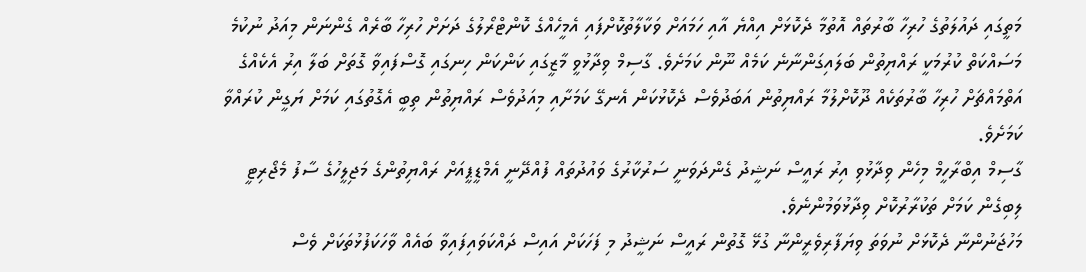މަތީގައި ދައުލަތުގެ ހުރިހާ ބާރުތައް އޮތުމާ ދެކޮޅަށް އިއްޔެ އާއި ހަމައަށް ވަކާލާތުކޮށްފައި އެމީހެއްގެ ކޮންޓްރޯލުގެ ދަށަށް ހުރިހާ ބާރެއް ގެންނަން މިއަދު ނުކުމެ މަސައްކަތް ކުރުމަކީ ރައްޔިތުން ބަލައިގަންނާނެ ކަމެއް ނޫން ކަމަށެވެ. ގާސިމް ވިދާޅުވީ މާޒީގައި ކަންކަން ހިނގައި ގޮސްފައިވާ ގޮތަށް ބަލާ އިރު އެކެއްގެ އަތްމައްޗަށް ހުރިހާ ބާރުތަކެއް ދޫކޮށްލުމާ ރައްޔިތުން އަބަދުވެސް ދެކޮޅުކަން އެނގޭ ކަމަށާއި މިއަދުވެސް ރައްޔިތުން ތިބީ އެގޮތުގައި ކަމަށް ޔަގީން ކުރައްވާ ކަމަށެވެ.
ގާސިމް އިބްރާހީމް މިހެން ވިދާޅުވި އިރު ރައީސް ނަޝީދު ގެންދަވަނީ ސަރުކާރުގެ ވައުދުތައް ފުއްދޭނީ އެމްޑީޕީއަށް ރައްޔިތުންގެ މަޖިލީހުގެ ސާފު މެޖޯރިޓީ ލިބިގެން ކަމަށް ތަކުރާރުކޮށް ވިދާޅުވަމުންނެވެ.
މަހުޖަނުންނާ ދެކޮޅަށް ނުވަތަ ވިޔަފާރިވެރީންނާ ގުޅޭ ގޮތުން ރައީސް ނަޝީދު މި ފަހަކަށް އައިސް ދައްކަވައިފައިވާ ބައެއް ވާހަކަފުޅުތަކަށް ވެސް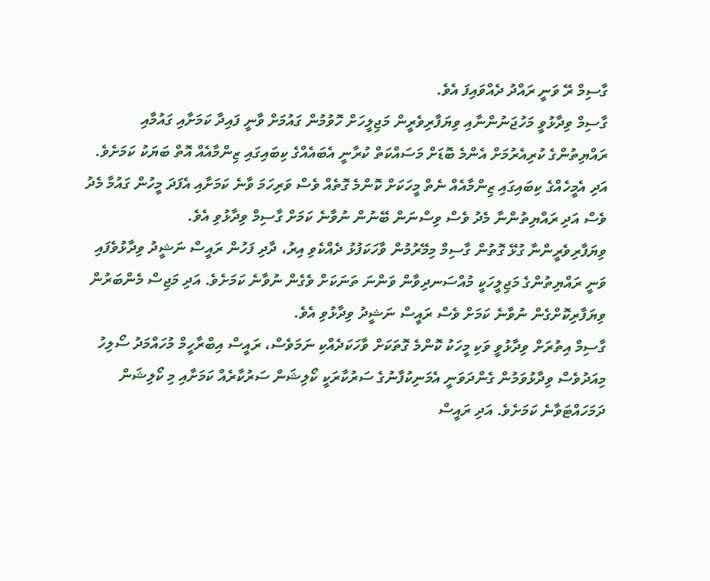ގާސިމް ރޭ ވަނީ ރައްދު ދެއްވައިފަ އެވެ.
ގާސިމް ވިދާޅުވީ މަހުޖަނުންނާއި ވިޔަފާރިވެރީން މަޖިލީހަށް ހޮވުމުން ގައުމަށް ވާނީ ފައިދާ ކަމަށާއި ގައުމާއި ރައްޔިތުންގެ ކުރިއެރުމަށް އެންމެ ބޮޑަށް މަސައްކަތް ކުރާނީ އެބައެއްގެ ކިބައިގައި ޒިންމާއެއް އޮތް ބަޔަކު ކަމަށެވެ. އަދި އެމީހެއްގެ ކިބައިގައި ޒިންމާއެއް ނެތް މީހަކަށް ކޮންމެ ގޮތެއް ވެސް ވަރިހަމަ ވާނެ ކަމަށާއި އެފަދަ މީހުން ގައުމާ މެދު ވެސް އަދި ރައްޔިތުންނާ މެދު ވެސް ވިސްނަން ބޭނުން ނުވާނެ ކަމަށް ގާސިމް ވިދާޅުވި އެވެ.
ވިޔަފާރިވެރީންނާ ގުޅޭ ގޮތުން ގާސިމް މިމޭރުމުން ވާހަކަފުޅު ދެއްކެވި އިރު، ދާދި ފަހުން ރައީސް ނަޝީދު ވިދާޅުވެފައި ވަނީ ރައްޔިތުންގެ މަޖިލީހަކީ މުއްސަނދިވާން ވަންނަ ތަނަކަށް ވެގެން ނުވާނެ ކަމަށެވެ. އަދި މަޖިސް މެންބަރުން ވިޔަފާރިކޮށްގެން ނުވާނެ ކަމަށް ވެސް ރައީސް ނަޝީދު ވިދާޅުވި އެވެ.
ގާސިމް އިތުރަށް ވިދާޅުވީ ވަކި މީހަކު ކޮންމެ ގޮތަކަށް ވާހަކަދެއްކި ނަމަވެސް، ރައީސް އިބްރާހީމް މުހައްމަދު ސޯލިހު މިއަދުވެސް ވިދާޅުވަމުން ގެންދަވަނީ އެމަނިކުފާނުގެ ސަރުކާރަކީ ކޯލިޝަން ސަރުކާރެއް ކަމަށާއި މި ކޯލިޝަން ދަމަހައްޓަވާނެ ކަމަށެވެ. އަދި ރައީސް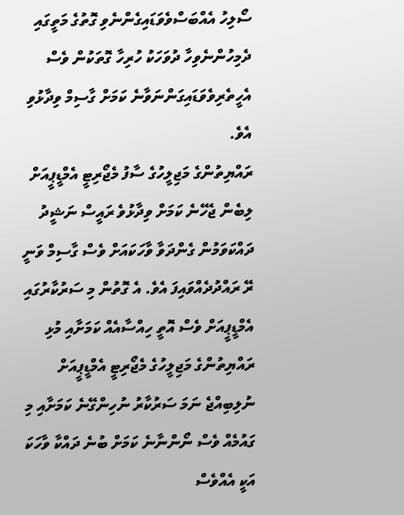ސޯލިހު އެއްބަސްވެވަޑައިގެންނެވި ގޮތުގެ މަތީގައި ދެމިހުންނެވިހާ ދުވަހަކު ހުރިހާ ގޮތަކުން ވެސް އެހީތެރިވެވަޑައިގަންނަވާނެ ކަމަށް ގާސިމް ވިދާޅުވި އެވެ.
ރައްޔިތުންގެ މަޖިލީހުގެ ސާފު މެޖޯރިޓީ އެމްޑީޕީއަށް ލިބެން ޖެހޭނެ ކަމަށް ވިދާޅުވެ ރައީސް ނަޝީދު ދައްކަވަމުން ގެންދަވާ ވާހަކައަށް ވެސް ގާސިމް ވަނީ ރޭ ރައްދުދެއްވައިފަ އެވެ. އެ ގޮތުން މި ސަރުކާރުގައި އެމްޑީޕީއަށް ވެސް އޮތީ ހިއްސާއެއް ކަމަށާއި މުޅި ރައްޔިތުންގެ މަޖިލީހުގެ މެޖޯރިޓީ އެމްޑީޕީއަށް ނުލިބިއްޖެ ނަމަ ސަރުކާރު ނުހިންގޭނެ ކަމަށާއި މި ގައުމެއް ވެސް ނޯންނާނެ ކަމަށް ބުނެ ދައްކާ ވާހަކަ އަކީ އެއްވެސް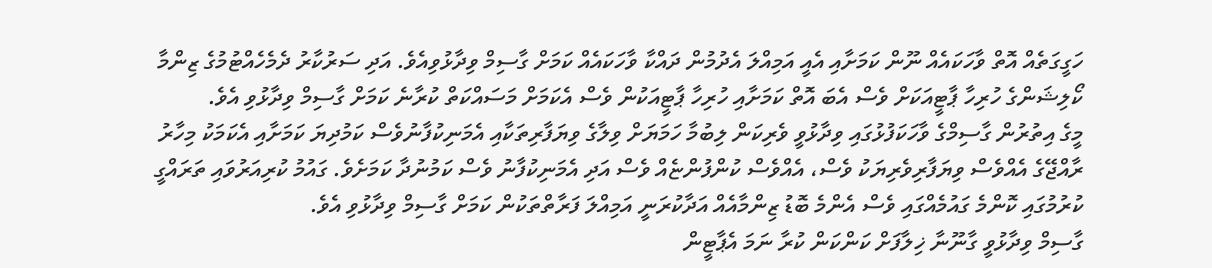ހަގީގަތެއް އޮތް ވާހަކައެއް ނޫން ކަމަށާއި އެއީ އަމިއްލަ އެދުމުން ދައްކާ ވާހަކައެއް ކަމަށް ގާސިމް ވިދާޅުވިއެވެ. އަދި ސަރުކާރު ދެމެހެއްޓުމުގެ ޒިންމާ ކޯލިޝަންގެ ހުރިހާ ޕާޓީއަކަށް ވެސް އެބަ އޮތް ކަމަށާއި ހުރިހާ ޕާޓީއަކުން ވެސް އެކަމަށް މަސައްކަތް ކުރާނެ ކަމަށް ގާސިމް ވިދާޅުވި އެވެ.
މީގެ އިތުރުން ގާސިމްގެ ވާހަކަފުޅުގައި ވިދާޅުވީ ވެރިކަން ލިބުމާ ހަމަޔަށް ވިލާގެ ވިޔަފާރިތަކާއި އެމަނިކުފާނުވެސް ކަމުދިޔަ ކަމަށާއި އެކަމަކު މިހާރު ރާއްޖޭގެ އެއްވެސް ވިޔަފާރިވެރިޔަކު ވެސް، އެއްވެސް ކުންފުންޏެއް ވެސް އަދި އެމަނިކުފާނު ވެސް ކަމުނުދާ ކަމަށެވެ. ގައުމު ކުރިއަރުވައި ތަރައްގީ ކުރުމުގައި ކޮންމެ ގައުމެއްގައި ވެސް އެންމެ ބޮޑު ޒިންމާއެއް އަދާކުރަނީ އަމިއްލަ ފަރާތްތަކުން ކަމަށް ގާސިމް ވިދާޅުވި އެވެ.
ގާސިމް ވިދާޅުވީ ގާނޫނާ ޚިލާފަށް ކަންކަން ކުރާ ނަމަ އެޕާޓީން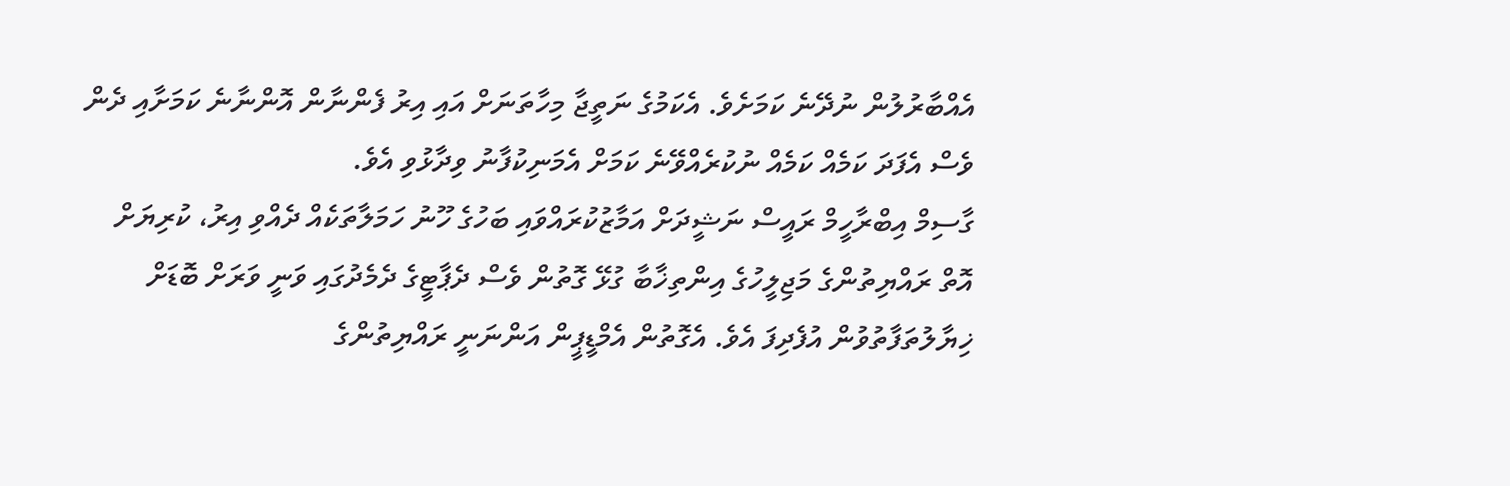އެއްބާރުލުން ނުދޭނެ ކަމަށެވެ. އެކަމުގެ ނަތީޖާ މިހާތަނަށް އައި އިރު ފެންނާން އޮންނާނެ ކަމަށާއި ދެން ވެސް އެފަދަ ކަމެއް ކަމެއް ނުކުރެއްވޭނެ ކަމަށް އެމަނިކުފާނު ވިދާޅުވި އެވެ.
ގާސިމް އިބްރާހީމް ރައީސް ނަޝީދަށް އަމާޒުކުރައްވައި ބަހުގެ ހޫނު ހަމަލާތަކެއް ދެއްވި އިރު، ކުރިޔަށް އޮތް ރައްޔިތުންގެ މަޖިލީހުގެ އިންތިޚާބާ ގުޅޭ ގޮތުން ވެސް ދެޕާޓީގެ ދެމެދުގައި ވަނީ ވަރަށް ބޮޑަށް ޚިޔާލުތަފާތުވުން އުފެދިފަ އެވެ. އެގޮތުން އެމްޑީޕީން އަންނަނީ ރައްޔިތުންގެ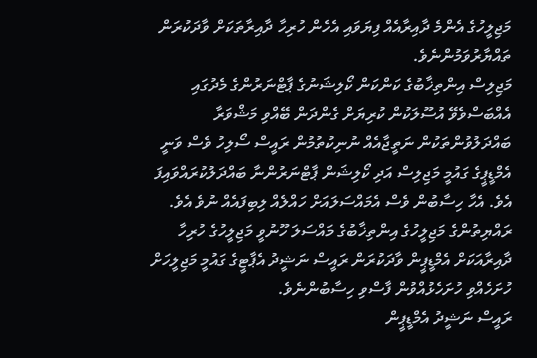މަޖިލީހުގެ އެންމެ ދާއިރާއެއް ފިޔަވައި އެހެން ހުރިހާ ދާއިރާތަކަށް ވާދަކުރަން ތައްޔާރުވަމުންނެވެ.
މަޖިލިސް އިންތިޚާބުގެ ކަންކަން ކޯލިޝަނުގެ ޕާޓްނަރުންގެ މެދުގައި އެއްބަސްވެވޭ އުސޫލަކުން ކުރިޔަށް ގެންދަން ބޭއްވި މަޝްވަރާ ބައްދަލުވުންތަކުން ނަތީޖާއެއް ނުނިކުތުމުން ރައީސް ސޯލިހު ވެސް ވަނީ އެމްޑީޕީގެ ގައުމީ މަޖިލިސް އަދި ކޯލިޝަން ޕާޓްނަރުންނާ ބައްދަލުކުރައްވައިފަ އެވެ. އެހާ ހިސާބުން ވެސް އެމައްސަލައަށް ހައްލެއް ލިބިފައެއް ނުވެ އެވެ.
ރައްޔިތުންގެ މަޖިލީހުގެ އިންތިޚާބުގެ މައްސަލަ ހޫނުވީ މަޖިލީހުގެ ހުރިހާ ދާއިރާއަކަށް އެމްޑީޕީން ވާދަކުރަން ރައީސް ނަޝީދު އެޕާޓީގެ ގައުމީ މަޖިލީހަށް ހުށަހެއްވި ހުށަހެޅުއްވުން ފާސްވި ހިސާބުންނެވެ.
ރައީސް ނަޝީދު އެމްޑީޕީން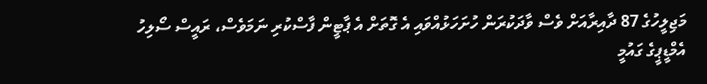މަޖިލީހުގެ 87 ދާއިރާއަށް ވެސް ވާދަކުރަން ހުށަހަޅުއްވައި އެ ގޮތަށް އެ ޕާޓީން ފާސްކުރި ނަމަވެސް، ރައީސް ސޯލިހު އެމްޑީޕީގެ ގައުމީ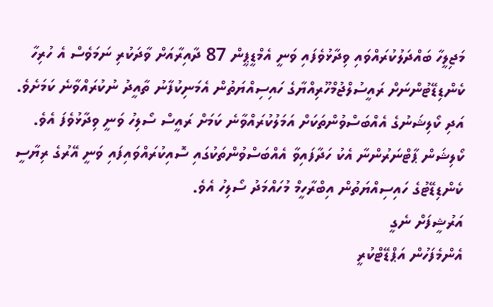މަޖިލީހާ ބައްދަލުކުރައްވައި ވިދާޅުވެފައި ވަނީ އެމްޑީޕީން 87 ދާއިރާއަށް ވާދަކުރި ނަމަވެސް އެ ހުރިހާ ކެންޑިޑޭޓުންނަށް ރައީސުލްޖުމްހޫރިއްޔާގެ ހައިސިއްޔަތުން އެމަނިކުފާނު ތާއީދު ނުކުރައްވާނެ ކަމަށެވެ. އަދި ކޯލިޝަނުގެ އެއްބަސްވުންތަކަށް އަމަލުކުރައްވާނެ ކަމަށް ރައީސް ސޯލިހު ވަނީ ވިދާޅުވެފަ އެވެ. ކޯލިޝަން ޕާޓްނަރުންނާ އެކު ހަދާފައިވާ އެއްބަސްވުންތަކުގައި ސޮއިކުރައްވައިފައި ވަނީ އޭރުގެ ރިޔާސީ ކެންޑިޑޭޓުގެ ހައިސިއްޔަތުން އިބްރާހީމް މުހައްމަދު ސޯލިހު އެވެ.
އަރުޝީފަށް ނެގީ
އެންމެފަހުން އަޕްޑޭޓްކުރީ